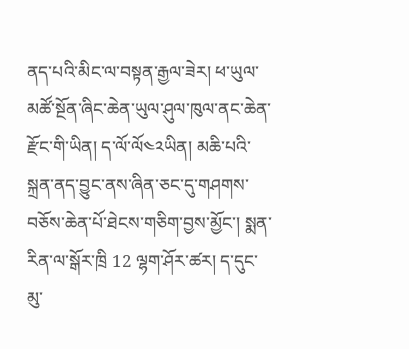ནད་པའི་མིང་ལ་བསྟན་རྒྱལ་ཟེར། ཕ་ཡུལ་མཚོ་སྔོན་ཞིང་ཆེན་ཡུལ་ཤུལ་ཁུལ་ནང་ཆེན་རྫོང་གི་ཡིན། ད་ལོ་ལོ༤༢ཡིན། མཆི་པའི་སྐྲན་ནད་བྱུང་ནས་ཞིན་ཅང་དུ་གཤགས་བཅོས་ཆེན་པོ་ཐེངས་གཅིག་བྱས་མྱོང་། སྨན་རིན་ལ་སྒོར་ཁྲི 12 ལྷག་ཤོར་ཚར། ད་དུང་མུ་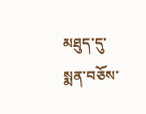མཐུད་དུ་སྨན་བཅོས་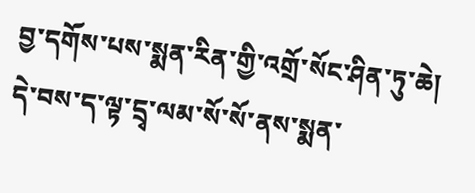བྱ་དགོས་པས་སྨན་རིན་གྱི་འགྲོ་སོང་ཤིན་ཏུ་ཆེ། དེ་བས་ད་ལྟ་དྲྭ་ལམ་སོ་སོ་ནས་སྨན་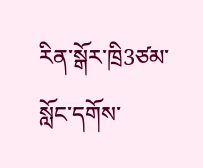རིན་སྒོར་ཁྲི3ཙམ་སློང་དགོས་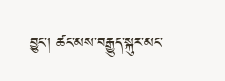བྱུང་། ཚང་མས་བརྒྱུད་སྐུར་མང་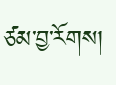ཙམ་བྱ་རོགས།